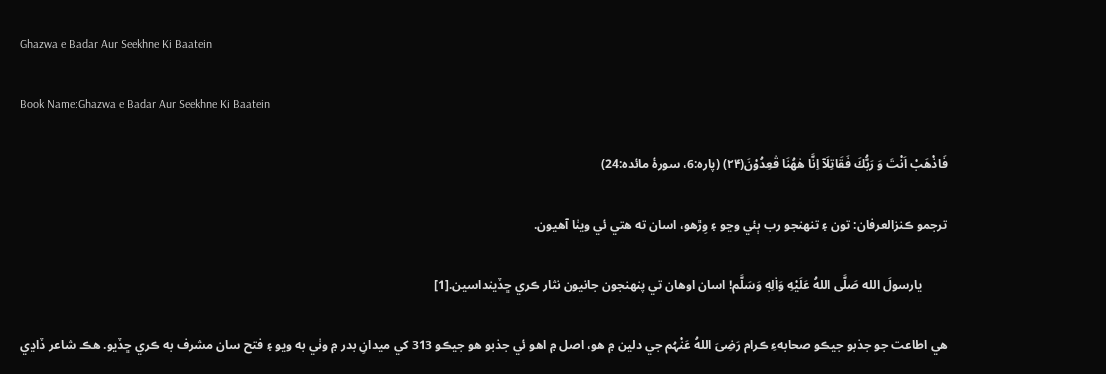Ghazwa e Badar Aur Seekhne Ki Baatein

Book Name:Ghazwa e Badar Aur Seekhne Ki Baatein

فَاذْهَبْ اَنْتَ وَ رَبُّكَ فَقَاتِلَاۤ اِنَّا هٰهُنَا قٰعِدُوْنَ(۲۴) (پارہ:6، سورۂ مائدہ:24)

ترجمو ڪنزالعرفان: تون ۽ تنهنجو رب ٻئي وڃو ۽ وِڙهو، اسان ته هتي ئي ويٺا آهيون.

        يارسولَ الله صَلَّى اللهُ عَلَيْهِ وَاٰلِهٖ وَسَلَّم! اسان اوهان تي پنهنجون جانيون نثار ڪري ڇڏينداسين.[1]

هي اطاعت جو جذبو جيڪو صحابهءِ ڪرام رَضِیَ اللهُ عَنْہُم جي دلين ۾ هو، اصل ۾ اهو ئي جذبو هو جيڪو 313 کي ميدانِ بدر ۾ وٺي به ويو ۽ فتح سان مشرف به ڪري ڇڏيو. هڪ شاعر ڏاڍي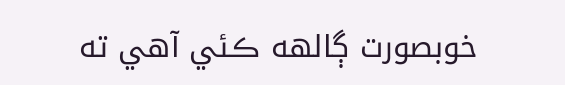خوبصورت ڳالهه ڪئي آهي ته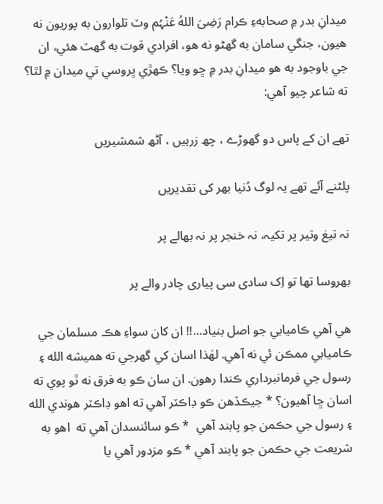ميدانِ بدر ۾ صحابهءِ ڪرام رَضِیَ اللهُ عَنْہُم وٽ تلوارون به پوريون نه هيون، جنگي سامان به گھڻو نه هو، افرادي قوت به گهٽ هئي، ان جي باوجود به هو ميدانِ بدر ۾ ڇو ويا؟ ڪهڙي ڀروسي تي ميدان ۾ لٿا؟ ته شاعر چيو آهي:

تھے ان کے پاس دو گھوڑے ، چھ زرہیں ، آٹھ شمشیریں

پلٹنے آئے تھے یہ لوگ دُنیا بھر کی تقدیریں

نہ تیغ وتیر پر تکیہ، نہ خنجر پر نہ بھالے پر

بھروسا تھا تو اِک سادی سی پیاری چادر والے پر

هي آهي ڪاميابي جو اصل بنياد...!! ان کان سواءِ هڪ مسلمان جي ڪاميابي ممڪن ئي نه آهي. لهٰذا اسان کي گهرجي ته هميشه الله ۽ رسول جي فرمانبرداري ڪندا رهون. ان سان ڪو به فرق نه ٿو پوي ته اسان ڇا آهيون؟ * جيڪڏهن ڪو ڊاڪٽر آهي ته اهو ڊاڪٽر هوندي الله ۽ رسول جي حڪمن جو پابند آهي  * ڪو سائنسدان آهي ته  اهو به شريعت جي حڪمن جو پابند آهي * ڪو مزدور آهي يا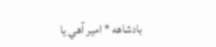بادشاهه * امير آهي يا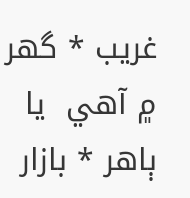غريب * گهر ۾ آهي  يا ٻاهر * بازار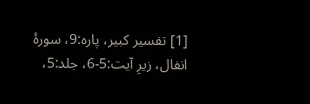[1] تفسیر کبیر، پارہ:9، سورۂ انفال، زیرِ آیت:5-6، جلد:5،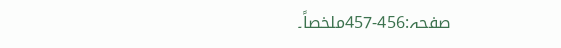صفحہ:456-457ملخصاً۔